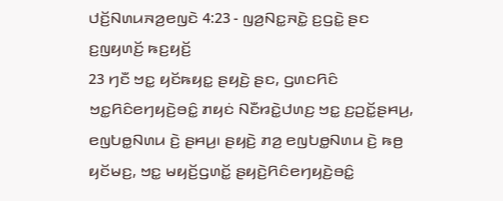ꤓꤢꤩ꤬ꤡꤛꤣꤏꤤ꤬ꤕꤜꤢꤧ 4:23 - ꤜꤤ꤬ꤡꤢ꤭ꤏꤢꤧ꤭ ꤢ꤬ꤞꤢꤧ꤭ ꤔꤢ ꤢ꤬ꤜꤟꤛꤢꤩ꤬ ꤒꤢ꤬ꤟꤢꤩ꤬
23 ꤚꤢꤪ ꤠꤢ꤭ ꤟꤢꤩꤒꤟꤢ꤭ ꤔꤟꤢꤧ꤬ ꤔꤢ, ꤞꤛꤢꤖꤢꤨ ꤠꤢ꤭ꤖꤢꤨꤕꤚꤟꤢꤧ꤬ꤋꤢꤨ꤭ ꤊꤟꤢꤦ ꤡꤢꤪꤙꤢꤧ꤭ꤓꤛꤢ꤬ ꤠꤢ꤭ ꤢ꤬ꤑꤢꤩ꤭ꤔꤌꤣ꤬, ꤕꤜꤝꤥ꤭ꤡꤛꤣ ꤢꤧ꤬ ꤔꤌꤣ꤬꤯ ꤔꤟꤢꤧ꤬ ꤊꤤ꤬ ꤕꤜꤝꤥ꤭ꤡꤛꤣ ꤢꤧ꤬ ꤒꤥ꤬ ꤟꤢꤩꤗꤢ꤬, ꤠꤢ꤭ ꤗꤟꤢꤩ꤬ꤞꤛꤢꤩ꤭ ꤔꤟꤢꤧ꤬ꤖꤢꤨꤕꤚꤟꤢꤧ꤬ꤋꤢꤨ꤭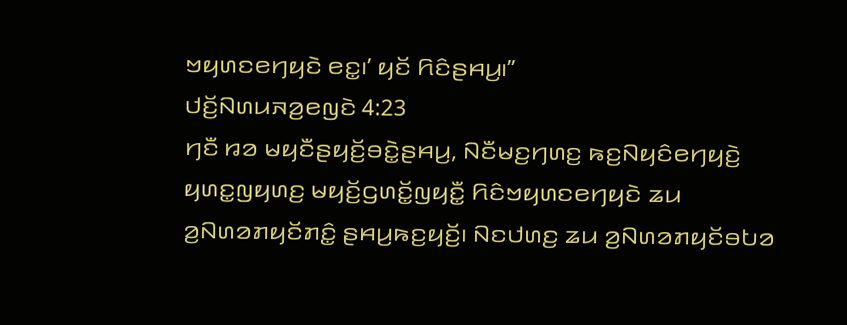ꤠꤟꤛꤢꤕꤚꤟꤢꤧ ꤕꤢ꤭꤯’ ꤟꤢꤩ ꤖꤢꤨꤔꤌꤣ꤬꤯”
ꤓꤢꤩ꤬ꤡꤛꤣꤏꤤ꤬ꤕꤜꤢꤧ 4:23
ꤚꤢꤪ ꤙꤤ ꤗꤟꤢꤪꤔꤟꤢꤩ꤬ꤋꤢꤧ꤭ꤔꤌꤣ꤬, ꤡꤢꤪꤗꤢ꤬ꤚꤛꤢ꤬ ꤒꤢ꤬ꤡꤟꤢꤨꤕꤚꤟꤢꤧ꤬ ꤟꤛꤢ꤭ꤜꤟꤛꤢ꤬ ꤗꤟꤢꤩ꤬ꤞꤛꤢꤩ꤭ꤜꤟꤢꤪ꤭ ꤖꤢꤨꤠꤟꤛꤢꤕꤚꤟꤢꤧ ꤘꤣ ꤤ꤬ꤡꤛꤤꤊꤟꤢꤩꤊꤢꤨ꤭ ꤔꤌꤣ꤬ꤒꤢ꤬ꤟꤢꤩ꤬꤯ ꤡꤢꤓꤛꤢ꤬ ꤘꤣ ꤤ꤬ꤡꤛꤤꤊꤟꤢꤩꤋꤝꤤ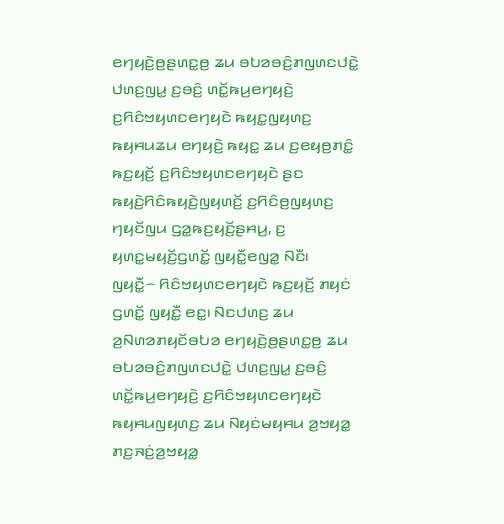ꤕꤚꤟꤢꤧ꤬ꤥ꤬ꤔꤛꤢ꤭ꤥ꤬ ꤘꤣ ꤋꤝꤤꤋꤢꤨ꤬ꤊꤜꤛꤢꤓꤢꤧ꤭ ꤓꤛꤢ꤬ꤜꤣ꤭ ꤢ꤬ꤋꤢꤨ꤬ ꤛꤢꤩ꤭ꤒꤣ꤬ꤕꤚꤟꤢꤧ꤬ ꤢ꤬ꤖꤢꤨꤠꤟꤛꤢꤕꤚꤟꤢꤧ ꤒꤟꤢ꤭ꤜꤟꤛꤢ꤬ ꤒꤟꤌꤣꤘꤣ ꤕꤚꤟꤢꤧ꤬ ꤒꤟꤢ꤭ ꤘꤣ ꤢ꤬ꤕꤟꤥ꤬ꤊꤢꤨ꤭ ꤒꤢ꤬ꤟꤢꤩ꤬ ꤢ꤬ꤖꤢꤨꤠꤟꤛꤢꤕꤚꤟꤢꤧ ꤔꤢ ꤒꤟꤢꤧ꤬ꤖꤢꤨꤒꤟꤢꤧ꤬ꤜꤟꤛꤢꤩ꤬ ꤢ꤬ꤖꤢꤨꤥ꤬ꤜꤟꤛꤢ꤬ ꤚꤟꤢꤩꤜꤣ ꤞꤤ꤭ꤒꤢ꤬ꤟꤢꤩ꤬ꤔꤌꤣ꤬, ꤢ꤬ ꤟꤛꤢ꤭ꤗꤟꤢꤩ꤬ꤞꤛꤢꤩ꤭ ꤜꤟꤢꤪ꤭ꤕꤜꤤ꤭ ꤡꤢꤪ꤯
ꤜꤟꤢꤪ꤭꤮ ꤖꤢꤨꤠꤟꤛꤢꤕꤚꤟꤢꤧ ꤒꤢ꤬ꤟꤢꤩ꤬ ꤊꤟꤢꤦ ꤞꤛꤢꤩ꤭ ꤜꤟꤢꤪ꤭ ꤕꤢ꤭꤯ ꤡꤢꤓꤛꤢ꤬ ꤘꤣ ꤤ꤬ꤡꤛꤤꤊꤟꤢꤩꤋꤝꤤ ꤕꤚꤟꤢꤧ꤬ꤥ꤬ꤔꤛꤢ꤭ꤥ꤬ ꤘꤣ ꤋꤝꤤꤋꤢꤨ꤬ꤊꤜꤛꤢꤓꤢꤧ꤭ ꤓꤛꤢ꤬ꤜꤣ꤭ ꤢ꤬ꤋꤢꤨ꤬ ꤛꤢꤩ꤭ꤒꤣ꤬ꤕꤚꤟꤢꤧ꤬ ꤢ꤬ꤖꤢꤨꤠꤟꤛꤢꤕꤚꤟꤢꤧ ꤒꤟꤌꤣꤜꤟꤛꤢ꤬ ꤘꤣ ꤡꤟꤢꤦꤗꤟꤌꤣ ꤤ꤬ꤠꤟꤤ꤭ ꤊꤢ꤬ꤏꤢꤦ꤬ꤤ꤬ꤠꤟꤤ꤭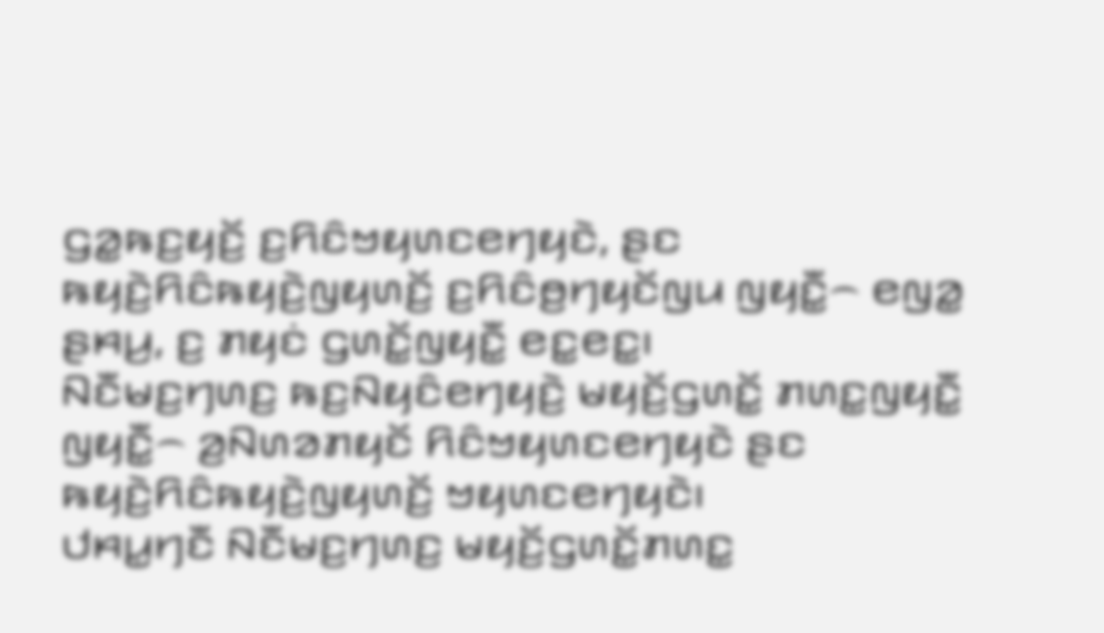ꤞꤤ꤭ꤒꤢ꤬ꤟꤢꤩ꤬ ꤢ꤬ꤖꤢꤨꤠꤟꤛꤢꤕꤚꤟꤢꤧ, ꤔꤢ ꤒꤟꤢꤧ꤬ꤖꤢꤨꤒꤟꤢꤧ꤬ꤜꤟꤛꤢꤩ꤬ ꤢ꤬ꤖꤢꤨꤥ꤬ꤚꤟꤢꤩꤜꤣ ꤜꤟꤢꤪ꤭꤮ ꤕꤜꤤ꤭ ꤔꤌꤣ꤬, ꤢ꤬ ꤊꤟꤢꤦ ꤞꤛꤢꤩ꤭ꤜꤟꤢꤪ꤭ ꤕꤢ꤭ꤕꤢ꤭꤯
ꤡꤢꤪꤗꤢ꤬ꤚꤛꤢ꤬ ꤒꤢ꤬ꤡꤟꤢꤨꤕꤚꤟꤢꤧ꤬ ꤗꤟꤢꤩ꤬ꤞꤛꤢꤩ꤭ ꤊꤛꤢ꤭ꤜꤟꤢꤪ꤭ ꤜꤟꤢꤪ꤭꤮ ꤤ꤬ꤡꤛꤤꤊꤟꤢꤩ ꤖꤢꤨꤠꤟꤛꤢꤕꤚꤟꤢꤧ ꤔꤢ ꤒꤟꤢꤧ꤬ꤖꤢꤨꤒꤟꤢꤧ꤬ꤜꤟꤛꤢꤩ꤬ ꤠꤟꤛꤢꤕꤚꤟꤢꤧ꤯
ꤓꤌꤣ꤭ꤚꤢꤪ ꤡꤢꤪꤗꤢ꤬ꤚꤛꤢ꤬ ꤗꤟꤢꤩ꤬ꤞꤛꤢꤩ꤭ꤊꤛꤢ꤭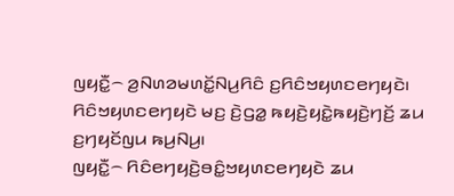ꤜꤟꤢꤪ꤭꤮ ꤤ꤬ꤡꤛꤤꤗꤛꤢꤩ꤭ꤡꤣ꤬ꤖꤢꤨ ꤢ꤬ꤖꤢꤨꤠꤟꤛꤢꤕꤚꤟꤢꤧ꤯ ꤖꤢꤨꤠꤟꤛꤢꤕꤚꤟꤢꤧ ꤗꤢ꤬ ꤢꤧ꤬ꤞꤤ꤭ ꤒꤟꤢꤧ꤬ꤟꤢꤧ꤭ꤒꤟꤢꤧ꤬ꤚꤢꤩ꤬ ꤘꤣ ꤢ꤬ꤚꤟꤢꤩꤜꤣ ꤒꤣ꤬ꤡꤣ꤬꤯
ꤜꤟꤢꤪ꤭꤮ ꤖꤢꤨꤕꤚꤟꤢꤧ꤬ꤋꤢꤨ꤭ꤠꤟꤛꤢꤕꤚꤟꤢꤧ ꤘꤣ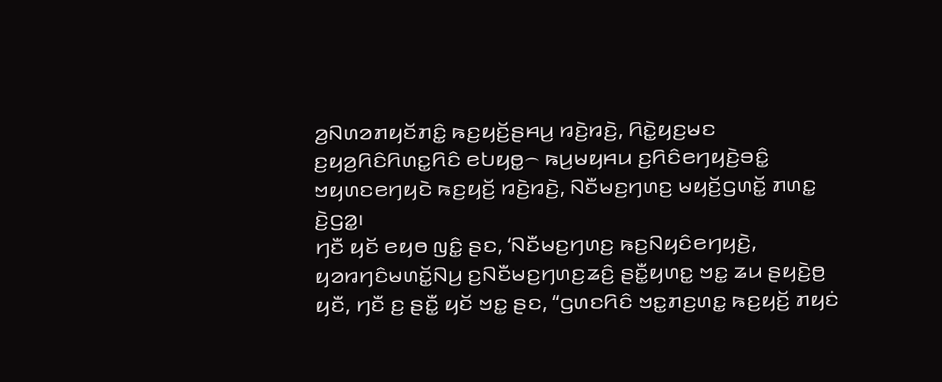ꤤ꤬ꤡꤛꤤꤊꤟꤢꤩꤊꤢꤨ꤭ ꤒꤢ꤬ꤟꤢꤩ꤬ꤔꤌꤣ꤬ ꤙꤢꤧ꤬ꤙꤢꤧ꤬, ꤖꤢꤧ꤭ꤟꤢ꤬ꤗꤢ ꤢ꤬ꤟꤤ꤬ꤖꤢꤨꤖꤛꤢ꤭ꤖꤢꤨ ꤕꤝꤟꤥ꤭꤮ ꤒꤣ꤬ꤗꤟꤌꤣ ꤢ꤬ꤖꤢꤨꤕꤚꤟꤢꤧ꤬ꤋꤢꤨ꤭ ꤠꤟꤛꤢꤕꤚꤟꤢꤧ ꤒꤢ꤬ꤟꤢꤩ꤬ ꤙꤢꤧ꤬ꤙꤢꤧ꤬, ꤡꤢꤪꤗꤢ꤬ꤚꤛꤢ꤬ ꤗꤟꤢꤩ꤬ꤞꤛꤢꤩ꤭ ꤊꤛꤢ꤭ ꤢꤧ꤬ꤞꤤ꤭꤯
ꤚꤢꤪ ꤟꤢꤩ ꤕꤟꤥ ꤜꤢꤨ꤭ ꤔꤢ, ‘ꤡꤢꤪꤗꤢ꤬ꤚꤛꤢ꤬ ꤒꤢ꤬ꤡꤟꤢꤨꤕꤚꤟꤢꤧ꤬, ꤟꤤꤙꤚꤢꤨꤗꤛꤢꤩ꤭ꤡꤣ꤬ ꤢ꤬ꤡꤢꤪꤗꤢ꤬ꤚꤛꤢ꤬ꤘꤢꤨ꤬ ꤔꤢꤪ꤭ꤟꤛꤢ꤭ ꤠꤢ꤭ ꤘꤣ ꤔꤟꤢꤧ꤬ꤥ꤬ ꤟꤢꤪ, ꤚꤢꤪ ꤢ꤬ ꤔꤢꤪ꤭ ꤟꤢꤩ ꤠꤢ꤭ ꤔꤢ, “ꤞꤛꤢꤖꤢꤨ ꤠꤢ꤭ꤊꤢ꤬ꤛꤢ꤭ ꤒꤢ꤬ꤟꤢꤩ꤬ ꤊꤟꤢꤦ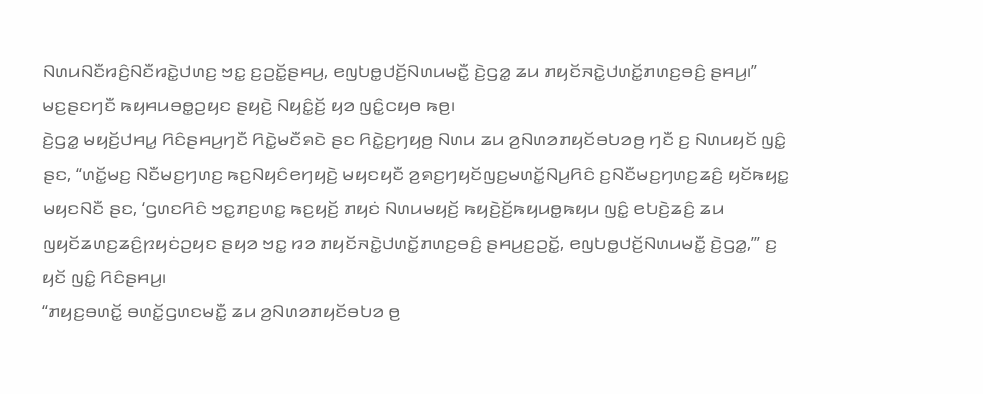ꤡꤛꤣꤡꤢꤪꤙꤢꤨ꤬ꤡꤢꤪꤙꤢꤧ꤭ꤓꤛꤢ꤬ ꤠꤢ꤭ ꤢ꤬ꤑꤢꤩ꤭ꤔꤌꤣ꤬, ꤕꤜꤝꤥ꤭ꤓꤢꤩ꤬ꤡꤛꤣꤗꤢꤪ꤭ ꤢꤧ꤬ꤞꤤ꤭ ꤘꤣ ꤊꤟꤢꤩꤏꤢꤧ꤭ꤓꤛꤢꤩ꤭ꤊꤛꤢ꤬ꤋꤢꤨ꤬ ꤔꤌꤣ꤬꤯” ꤗꤢ꤬ꤔꤢꤚꤢꤪ ꤒꤟꤌꤣꤋꤥ꤭ꤑꤟꤢ ꤔꤟꤢꤧ꤬ ꤡꤟꤢꤨ꤭ꤢꤩ꤬ ꤟꤤ ꤜꤢꤨ꤭ꤍꤟꤥ ꤒꤥ꤬꤯
ꤢꤧ꤬ꤞꤤ꤭ ꤗꤟꤢꤩ꤬ꤓꤌꤣ꤭ ꤖꤢꤨꤔꤌꤣ꤬ꤚꤢꤪ ꤖꤢꤧ꤭ꤗꤢꤪꤎꤢꤧ ꤔꤢ ꤖꤢꤧ꤭ꤢ꤬ꤚꤟꤥ꤬ ꤡꤛꤣ ꤘꤣ ꤤ꤬ꤡꤛꤤꤊꤟꤢꤩꤋꤝꤤꤥ꤬ ꤚꤢꤪ ꤢ꤬ ꤡꤛꤣꤟꤢꤩ ꤜꤢꤨ꤭ ꤔꤢ, “ꤛꤢꤩ꤭ꤗꤢ꤬ ꤡꤢꤪꤗꤢ꤬ꤚꤛꤢ꤬ ꤒꤢ꤬ꤡꤟꤢꤨꤕꤚꤟꤢꤧ꤬ ꤗꤟꤢꤟꤢꤪ ꤤ꤬ꤎꤢ꤬ꤚꤟꤢꤩꤜꤢ꤬ꤗꤛꤢꤩ꤭ꤡꤣ꤬ꤖꤢꤨ ꤢ꤬ꤡꤢꤪꤗꤢ꤬ꤚꤛꤢ꤬ꤘꤢꤨ꤬ ꤟꤢꤩꤒꤟꤢ꤭ ꤗꤟꤢꤡꤢꤪ ꤔꤢ, ‘ꤞꤛꤢꤖꤢꤨ ꤠꤢ꤭ꤊꤢ꤬ꤛꤢ꤭ ꤒꤢ꤬ꤟꤢꤩ꤬ ꤊꤟꤢꤦ ꤡꤛꤣꤗꤟꤢꤩ꤬ ꤒꤟꤢꤧ꤬ꤢꤩ꤬ꤒꤟꤣꤥ꤭ꤒꤟꤣ ꤜꤢꤨ꤭ ꤕꤝꤢꤧ꤬ꤘꤢꤨ꤬ ꤘꤣ ꤜꤟꤢꤩꤘꤛꤢ꤬ꤘꤢꤨ꤬ꤐꤟꤢꤦꤑꤟꤢ ꤔꤟꤤ ꤠꤢ꤭ ꤙꤤ ꤊꤟꤢꤩꤏꤢꤧ꤭ꤓꤛꤢꤩ꤭ꤊꤛꤢ꤬ꤋꤢꤨ꤬ ꤔꤌꤣ꤬ꤢ꤬ꤑꤢꤩ꤭, ꤕꤜꤝꤥ꤭ꤓꤢꤩ꤬ꤡꤛꤣꤗꤢꤪ꤭ ꤢꤧ꤬ꤞꤤ꤭,’” ꤢ꤬ ꤟꤢꤩ ꤜꤢꤨ꤭ ꤖꤢꤨꤔꤌꤣ꤬꤯
“ꤊꤟꤢ꤬ꤋꤛꤢꤩ꤭ ꤋꤛꤢꤩ꤭ꤞꤛꤢꤗꤢꤪ꤭ ꤘꤣ ꤤ꤬ꤡꤛꤤꤊꤟꤢꤩꤋꤝꤤ ꤥ꤬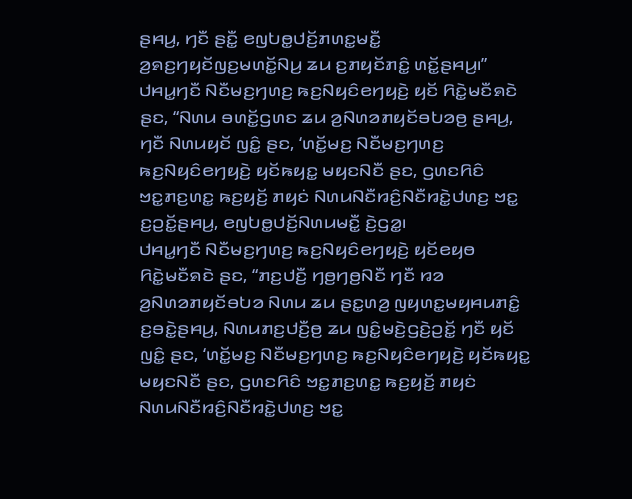ꤔꤌꤣ꤬, ꤚꤢꤪ ꤔꤢꤪ꤭ ꤕꤜꤝꤥ꤭ꤓꤢꤩ꤬ꤊꤛꤢ꤭ꤗꤢꤪ꤭ ꤤ꤬ꤎꤢ꤬ꤚꤟꤢꤩꤜꤢ꤬ꤗꤛꤢꤩ꤭ꤡꤣ꤬ ꤘꤣ ꤢ꤬ꤊꤟꤢꤩꤊꤢꤨ꤭ ꤛꤢꤩ꤭ꤔꤌꤣ꤬꤯”
ꤓꤌꤣ꤭ꤚꤢꤪ ꤡꤢꤪꤗꤢ꤬ꤚꤛꤢ꤬ ꤒꤢ꤬ꤡꤟꤢꤨꤕꤚꤟꤢꤧ꤬ ꤟꤢꤩ ꤖꤢꤧ꤭ꤗꤢꤪꤎꤢꤧ ꤔꤢ, “ꤡꤛꤣ ꤋꤛꤢꤩ꤭ꤞꤛꤢ ꤘꤣ ꤤ꤬ꤡꤛꤤꤊꤟꤢꤩꤋꤝꤤꤥ꤬ ꤔꤌꤣ꤬, ꤚꤢꤪ ꤡꤛꤣꤟꤢꤩ ꤜꤢꤨ꤭ ꤔꤢ, ‘ꤛꤢꤩ꤭ꤗꤢ꤬ ꤡꤢꤪꤗꤢ꤬ꤚꤛꤢ꤬ ꤒꤢ꤬ꤡꤟꤢꤨꤕꤚꤟꤢꤧ꤬ ꤟꤢꤩꤒꤟꤢ꤭ ꤗꤟꤢꤡꤢꤪ ꤔꤢ, ꤞꤛꤢꤖꤢꤨ ꤠꤢ꤭ꤊꤢ꤬ꤛꤢ꤭ ꤒꤢ꤬ꤟꤢꤩ꤬ ꤊꤟꤢꤦ ꤡꤛꤣꤡꤢꤪꤙꤢꤨ꤬ꤡꤢꤪꤙꤢꤧ꤭ꤓꤛꤢ꤬ ꤠꤢ꤭ ꤢ꤬ꤑꤢꤩ꤭ꤔꤌꤣ꤬, ꤕꤜꤝꤥ꤭ꤓꤢꤩ꤬ꤡꤛꤣꤗꤢꤪ꤭ ꤢꤧ꤬ꤞꤤ꤭꤯
ꤓꤌꤣ꤭ꤚꤢꤪ ꤡꤢꤪꤗꤢ꤬ꤚꤛꤢ꤬ ꤒꤢ꤬ꤡꤟꤢꤨꤕꤚꤟꤢꤧ꤬ ꤟꤢꤩꤕꤟꤥ ꤖꤢꤧ꤭ꤗꤢꤪꤎꤢꤧ ꤔꤢ, “ꤊꤢ꤬ꤓꤢꤪ꤬ ꤚꤥ꤬ꤚꤥ꤬ꤡꤢꤪ ꤚꤢꤪ ꤙꤤ ꤤ꤬ꤡꤛꤤꤊꤟꤢꤩꤋꤝꤤ ꤡꤛꤣ ꤘꤣ ꤔꤢ꤭ꤛꤤ꤬ ꤜꤟꤛꤢ꤭ꤗꤟꤌꤣꤊꤢꤨ꤭ ꤢ꤬ꤋꤢꤧ꤭ꤔꤌꤣ꤬, ꤡꤛꤣꤊꤢ꤬ꤓꤢꤪ꤬ꤥ꤬ ꤘꤣ ꤜꤢꤨ꤭ꤗꤢꤧ꤬ꤞꤢꤧ꤬ꤑꤢꤩ꤭ ꤚꤢꤪ ꤟꤢꤩ ꤜꤢꤨ꤭ ꤔꤢ, ‘ꤛꤢꤩ꤭ꤗꤢ꤬ ꤡꤢꤪꤗꤢ꤬ꤚꤛꤢ꤬ ꤒꤢ꤬ꤡꤟꤢꤨꤕꤚꤟꤢꤧ꤬ ꤟꤢꤩꤒꤟꤢ꤭ ꤗꤟꤢꤡꤢꤪ ꤔꤢ, ꤞꤛꤢꤖꤢꤨ ꤠꤢ꤭ꤊꤢ꤬ꤛꤢ꤭ ꤒꤢ꤬ꤟꤢꤩ꤬ ꤊꤟꤢꤦ ꤡꤛꤣꤡꤢꤪꤙꤢꤨ꤬ꤡꤢꤪꤙꤢꤧ꤭ꤓꤛꤢ꤬ ꤠꤢ꤭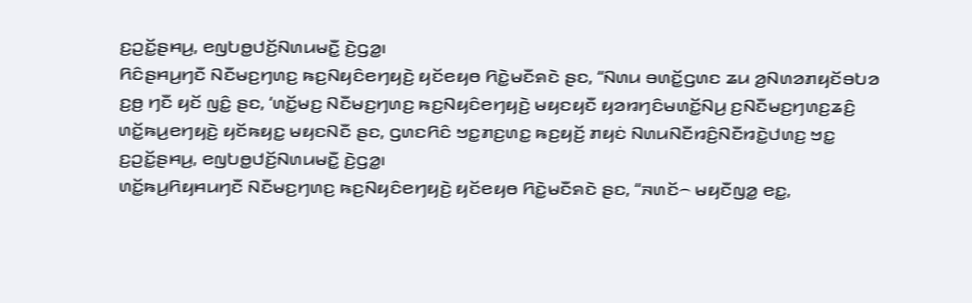ꤢ꤬ꤑꤢꤩ꤭ꤔꤌꤣ꤬, ꤕꤜꤝꤥ꤭ꤓꤢꤩ꤬ꤡꤛꤣꤗꤢꤪ꤭ ꤢꤧ꤬ꤞꤤ꤭꤯
ꤖꤢꤨꤔꤌꤣ꤬ꤚꤢꤪ ꤡꤢꤪꤗꤢ꤬ꤚꤛꤢ꤬ ꤒꤢ꤬ꤡꤟꤢꤨꤕꤚꤟꤢꤧ꤬ ꤟꤢꤩꤕꤟꤥ ꤖꤢꤧ꤭ꤗꤢꤪꤎꤢꤧ ꤔꤢ, “ꤡꤛꤣ ꤋꤛꤢꤩ꤭ꤞꤛꤢ ꤘꤣ ꤤ꤬ꤡꤛꤤꤊꤟꤢꤩꤋꤝꤤ ꤢ꤬ꤥ꤬ ꤚꤢꤪ ꤟꤢꤩ ꤜꤢꤨ꤭ ꤔꤢ, ‘ꤛꤢꤩ꤭ꤗꤢ꤬ ꤡꤢꤪꤗꤢ꤬ꤚꤛꤢ꤬ ꤒꤢ꤬ꤡꤟꤢꤨꤕꤚꤟꤢꤧ꤬ ꤗꤟꤢꤟꤢꤪ ꤟꤤꤙꤚꤢꤨꤗꤛꤢꤩ꤭ꤡꤣ꤬ ꤢ꤬ꤡꤢꤪꤗꤢ꤬ꤚꤛꤢ꤬ꤘꤢꤨ꤬ ꤛꤢꤩ꤭ꤒꤣ꤬ꤕꤚꤟꤢꤧ꤬ ꤟꤢꤩꤒꤟꤢ꤭ ꤗꤟꤢꤡꤢꤪ ꤔꤢ, ꤞꤛꤢꤖꤢꤨ ꤠꤢ꤭ꤊꤢ꤬ꤛꤢ꤭ ꤒꤢ꤬ꤟꤢꤩ꤬ ꤊꤟꤢꤦ ꤡꤛꤣꤡꤢꤪꤙꤢꤨ꤬ꤡꤢꤪꤙꤢꤧ꤭ꤓꤛꤢ꤬ ꤠꤢ꤭ ꤢ꤬ꤑꤢꤩ꤭ꤔꤌꤣ꤬, ꤕꤜꤝꤥ꤭ꤓꤢꤩ꤬ꤡꤛꤣꤗꤢꤪ꤭ ꤢꤧ꤬ꤞꤤ꤭꤯
ꤛꤢꤩ꤭ꤒꤣ꤬ꤖꤟꤌꤣꤚꤢꤪ ꤡꤢꤪꤗꤢ꤬ꤚꤛꤢ꤬ ꤒꤢ꤬ꤡꤟꤢꤨꤕꤚꤟꤢꤧ꤬ ꤟꤢꤩꤕꤟꤥ ꤖꤢꤧ꤭ꤗꤢꤪꤎꤢꤧ ꤔꤢ, “ꤏꤛꤢꤩ꤮ ꤗꤟꤢꤪꤜꤤ꤭ ꤕꤢ꤭,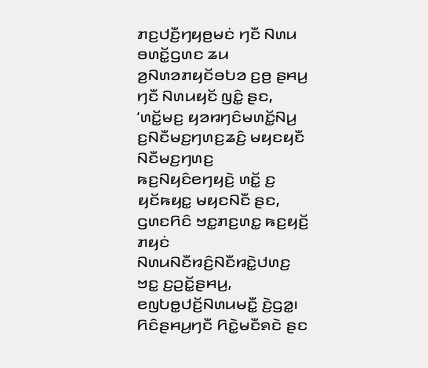ꤊꤢ꤬ꤓꤢꤪ꤬ꤚꤟꤥ꤬ꤗꤢꤦ ꤚꤢꤪ ꤡꤛꤣ ꤋꤛꤢꤩ꤭ꤞꤛꤢ ꤘꤣ ꤤ꤬ꤡꤛꤤꤊꤟꤢꤩꤋꤝꤤ ꤢ꤬ꤥ꤬ ꤔꤌꤣ꤬ ꤚꤢꤪ ꤡꤛꤣꤟꤢꤩ ꤜꤢꤨ꤭ ꤔꤢ, ‘ꤛꤢꤩ꤭ꤗꤢ꤬ ꤟꤤꤙꤚꤢꤨꤗꤛꤢꤩ꤭ꤡꤣ꤬ ꤢ꤬ꤡꤢꤪꤗꤢ꤬ꤚꤛꤢ꤬ꤘꤢꤨ꤬ ꤗꤟꤢꤟꤢꤪ ꤡꤢꤪꤗꤢ꤬ꤚꤛꤢ꤬ ꤒꤢ꤬ꤡꤟꤢꤨꤕꤚꤟꤢꤧ꤬ ꤛꤢꤩ꤭ ꤢ꤬ ꤟꤢꤩꤒꤟꤢ꤭ ꤗꤟꤢꤡꤢꤪ ꤔꤢ, ꤞꤛꤢꤖꤢꤨ ꤠꤢ꤭ꤊꤢ꤬ꤛꤢ꤭ ꤒꤢ꤬ꤟꤢꤩ꤬ ꤊꤟꤢꤦ ꤡꤛꤣꤡꤢꤪꤙꤢꤨ꤬ꤡꤢꤪꤙꤢꤧ꤭ꤓꤛꤢ꤬ ꤠꤢ꤭ ꤢ꤬ꤑꤢꤩ꤭ꤔꤌꤣ꤬, ꤕꤜꤝꤥ꤭ꤓꤢꤩ꤬ꤡꤛꤣꤗꤢꤪ꤭ ꤢꤧ꤬ꤞꤤ꤭꤯
ꤖꤢꤨꤔꤌꤣ꤬ꤚꤢꤪ ꤖꤢꤧ꤭ꤗꤢꤪꤎꤢꤧ ꤔꤢ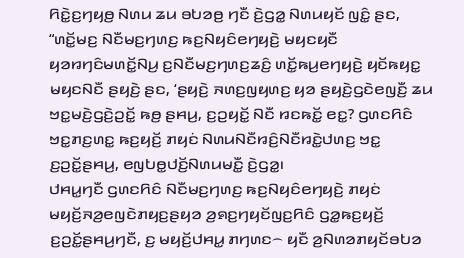ꤖꤢꤧ꤭ꤢ꤬ꤚꤟꤥ꤬ ꤡꤛꤣ ꤘꤣ ꤋꤝꤤꤥ꤬ ꤚꤢꤪ ꤢꤧ꤬ꤞꤤ꤭ ꤡꤛꤣꤟꤢꤩ ꤜꤢꤨ꤭ ꤔꤢ, “ꤛꤢꤩ꤭ꤗꤢ꤬ ꤡꤢꤪꤗꤢ꤬ꤚꤛꤢ꤬ ꤒꤢ꤬ꤡꤟꤢꤨꤕꤚꤟꤢꤧ꤬ ꤗꤟꤢꤟꤢꤪ ꤟꤤꤙꤚꤢꤨꤗꤛꤢꤩ꤭ꤡꤣ꤬ ꤢ꤬ꤡꤢꤪꤗꤢ꤬ꤚꤛꤢ꤬ꤘꤢꤨ꤬ ꤛꤢꤩ꤭ꤒꤣ꤬ꤕꤚꤟꤢꤧ꤬ ꤟꤢꤩꤒꤟꤢ꤭ ꤗꤟꤢꤡꤢꤪ ꤔꤟꤢꤧ꤬ ꤔꤢ, ‘ꤔꤟꤢꤧ꤬ ꤏꤛꤢ꤬ꤜꤟꤛꤢ꤬ ꤟꤤ ꤔꤟꤢꤧ꤬ꤞꤢꤧꤕꤜꤢꤪ꤬ ꤘꤣ ꤠꤢ꤭ꤗꤢꤧ꤬ꤞꤢꤧ꤬ꤑꤢꤩ꤭ ꤒꤥ꤬ ꤔꤌꤣ꤬, ꤢ꤬ꤑꤟꤢꤩ꤭ ꤡꤢꤪ ꤙꤢꤒꤢꤩ꤭ ꤕꤢ꤭? ꤞꤛꤢꤖꤢꤨ ꤠꤢ꤭ꤊꤢ꤬ꤛꤢ꤭ ꤒꤢ꤬ꤟꤢꤩ꤬ ꤊꤟꤢꤦ ꤡꤛꤣꤡꤢꤪꤙꤢꤨ꤬ꤡꤢꤪꤙꤢꤧ꤭ꤓꤛꤢ꤬ ꤠꤢ꤭ ꤢ꤬ꤑꤢꤩ꤭ꤔꤌꤣ꤬, ꤕꤜꤝꤥ꤭ꤓꤢꤩ꤬ꤡꤛꤣꤗꤢꤪ꤭ ꤢꤧ꤬ꤞꤤ꤭꤯
ꤓꤌꤣ꤭ꤚꤢꤪ ꤞꤛꤢꤖꤢꤨ ꤡꤢꤪꤗꤢ꤬ꤚꤛꤢ꤬ ꤒꤢ꤬ꤡꤟꤢꤨꤕꤚꤟꤢꤧ꤬ ꤊꤟꤢꤦ ꤗꤟꤢꤩ꤬ꤏꤤ꤬ꤕꤜꤢꤧꤊꤟꤢ꤬ꤔꤟꤤ ꤤ꤬ꤎꤢ꤬ꤚꤟꤢꤩꤜꤢ꤬ꤖꤢꤨ ꤞꤤ꤭ꤒꤢ꤬ꤟꤢꤩ꤬ ꤢ꤬ꤑꤢꤩ꤭ꤔꤌꤣ꤬ꤚꤢꤪ, ꤢ꤬ ꤗꤟꤢꤩ꤬ꤓꤌꤣ꤭ ꤊꤚꤛꤢ꤮ ꤟꤢꤪ ꤤ꤬ꤡꤛꤤꤊꤟꤢꤩꤋꤝꤤ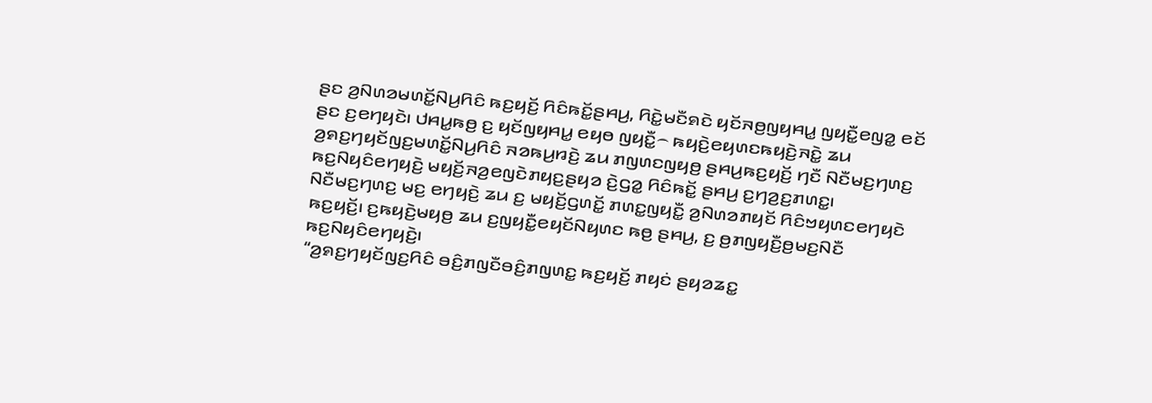ꤔꤢ ꤤ꤬ꤡꤛꤤꤗꤛꤢꤩ꤭ꤡꤣ꤬ꤖꤢꤨ ꤒꤢ꤬ꤟꤢꤩ꤬ ꤖꤢꤨꤒꤢꤩ꤭ꤔꤌꤣ꤬, ꤖꤢꤧ꤭ꤗꤢꤪꤎꤢꤧ ꤟꤢꤩꤏꤥ꤬ꤜꤟꤌꤣ꤭ ꤜꤟꤢꤪ꤭ꤕꤜꤤ꤭ ꤕꤢꤩ ꤔꤢ ꤢ꤬ꤕꤚꤟꤢꤧ꤯ ꤓꤌꤣ꤭ꤒꤥ꤬ ꤢ꤬ ꤟꤢꤩꤜꤟꤌꤣ꤭ ꤕꤟꤥ ꤜꤟꤢꤪ꤭꤮ ꤒꤟꤢꤧ꤬ꤕꤟꤛꤢꤒꤟꤢꤧ꤬ꤏꤢꤧ꤭ ꤘꤣ ꤤ꤬ꤎꤢ꤬ꤚꤟꤢꤩꤜꤢ꤬ꤗꤛꤢꤩ꤭ꤡꤣ꤬ꤖꤢꤨ ꤏꤤꤒꤣ꤬ꤙꤢꤧ꤬ ꤘꤣ ꤊꤜꤛꤢꤜꤟꤥ꤬ ꤔꤌꤣ꤬ꤒꤢ꤬ꤟꤢꤩ꤬ ꤚꤢꤪ ꤡꤢꤪꤗꤢ꤬ꤚꤛꤢ꤬ ꤒꤢ꤬ꤡꤟꤢꤨꤕꤚꤟꤢꤧ꤬ ꤗꤟꤢꤩ꤬ꤏꤤ꤬ꤕꤜꤢꤧꤊꤟꤢ꤬ꤔꤟꤤ ꤢꤧ꤬ꤞꤤ꤭ ꤖꤢꤨꤒꤢꤩ꤭ ꤔꤌꤣ꤬ ꤢ꤬ꤚꤤ꤬ꤢ꤬ꤊꤛꤢ꤭꤯
ꤡꤢꤪꤗꤢ꤬ꤚꤛꤢ꤬ ꤗꤢ꤬ ꤕꤚꤟꤢꤧ꤬ ꤘꤣ ꤢ꤬ ꤗꤟꤢꤩ꤬ꤞꤛꤢꤩ꤭ ꤊꤛꤢ꤭ꤜꤟꤢꤪ꤭ ꤤ꤬ꤡꤛꤤꤊꤟꤢꤩ ꤖꤢꤨꤠꤟꤛꤢꤕꤚꤟꤢꤧ ꤒꤢ꤬ꤟꤢꤩ꤬꤯ ꤢ꤬ꤒꤟꤢꤧ꤬ꤗꤟꤥ꤬ ꤘꤣ ꤢ꤬ꤜꤟꤢꤪ꤭ꤕꤟꤢꤩꤡꤟꤛꤢ ꤒꤥ꤬ ꤔꤌꤣ꤬, ꤢ꤬ ꤥ꤬ꤊꤜꤟꤢꤪ꤬ꤥ꤬ꤗꤢ꤬ꤡꤢꤪ ꤒꤢ꤬ꤡꤟꤢꤨꤕꤚꤟꤢꤧ꤬꤯
“ꤤ꤬ꤎꤢ꤬ꤚꤟꤢꤩꤜꤢ꤬ꤖꤢꤨ ꤋꤢꤨ꤬ꤊꤜꤢꤪꤋꤢꤨ꤬ꤊꤜꤛꤢ꤭ ꤒꤢ꤬ꤟꤢꤩ꤬ ꤊꤟꤢꤦ ꤔꤟꤤꤘꤢ꤭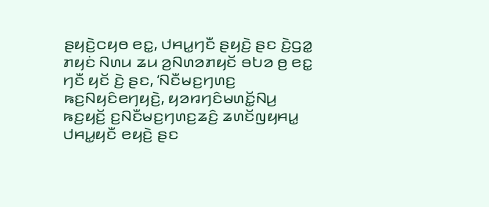ꤔꤟꤢꤧ꤬ꤍꤟꤥ ꤕꤢ꤭, ꤓꤌꤣ꤭ꤚꤢꤪ ꤔꤟꤢꤧ꤬ ꤔꤢ ꤢꤧ꤬ꤞꤤ꤭ ꤊꤟꤢꤦ ꤡꤛꤣ ꤘꤣ ꤤ꤬ꤡꤛꤤꤊꤟꤢꤩ ꤋꤝꤤ ꤥ꤬ ꤕꤢ꤭ ꤚꤢꤪ ꤟꤢꤩ ꤢꤧ꤬ ꤔꤢ, ‘ꤡꤢꤪꤗꤢ꤬ꤚꤛꤢ꤬ ꤒꤢ꤬ꤡꤟꤢꤨꤕꤚꤟꤢꤧ꤬, ꤟꤤꤙꤚꤢꤨꤗꤛꤢꤩ꤭ꤡꤣ꤬ ꤒꤢ꤬ꤟꤢꤩ꤬ ꤢ꤬ꤡꤢꤪꤗꤢ꤬ꤚꤛꤢ꤬ꤘꤢꤨ꤬ ꤘꤛꤢꤩꤜꤟꤌꤣ꤭ ꤓꤌꤣ꤭ꤟꤢꤪ ꤕꤟꤢꤧ꤬ ꤔꤢ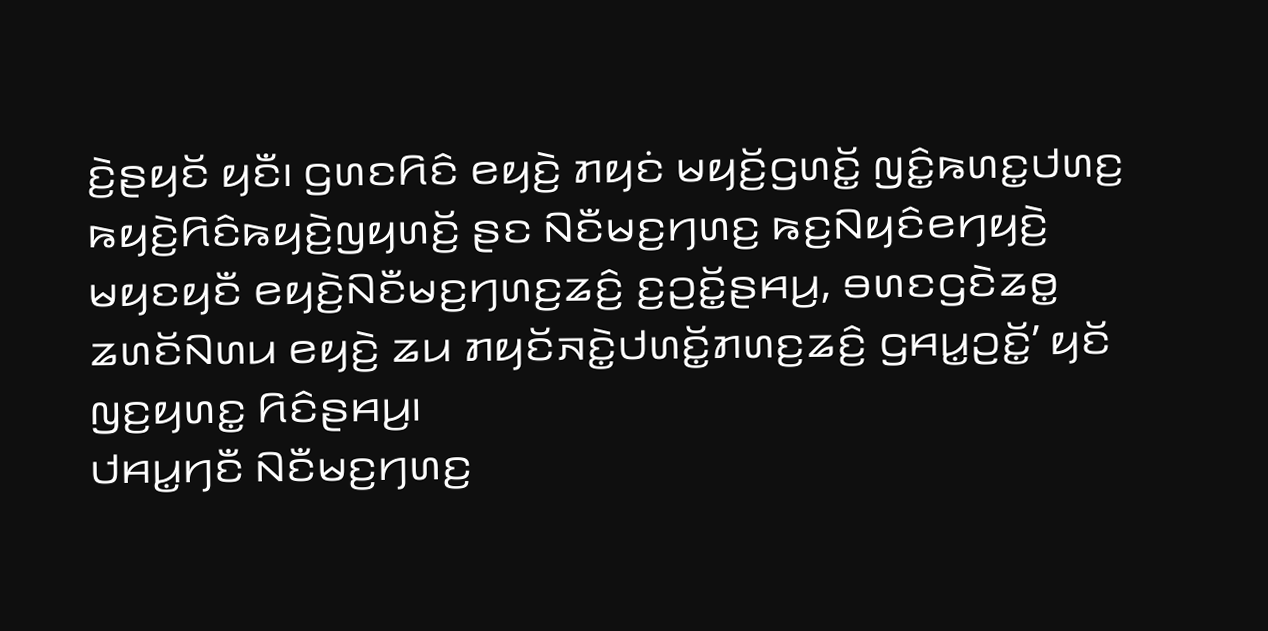ꤢꤧ꤬ꤔꤟꤢꤩ ꤟꤢꤪ꤯ ꤞꤛꤢꤖꤢꤨ ꤕꤟꤢꤧ꤬ ꤊꤟꤢꤦ ꤗꤟꤢꤩ꤬ꤞꤛꤢꤩ꤭ ꤜꤢꤨ꤭ꤒꤛꤢ꤭ꤓꤛꤢ꤬ ꤒꤟꤢꤧ꤬ꤖꤢꤨꤒꤟꤢꤧ꤬ꤜꤟꤛꤢꤩ꤬ ꤔꤢ ꤡꤢꤪꤗꤢ꤬ꤚꤛꤢ꤬ ꤒꤢ꤬ꤡꤟꤢꤨꤕꤚꤟꤢꤧ꤬ ꤗꤟꤢꤟꤢꤪ ꤕꤟꤢꤧ꤬ꤡꤢꤪꤗꤢ꤬ꤚꤛꤢ꤬ꤘꤢꤨ꤬ ꤢ꤬ꤑꤢꤩ꤭ꤔꤌꤣ꤬, ꤋꤛꤢꤞꤢꤧꤘꤥ꤭ ꤘꤛꤢꤩꤡꤛꤣ ꤕꤟꤢꤧ꤬ ꤘꤣ ꤊꤟꤢꤩꤏꤢꤧ꤭ꤓꤛꤢꤩ꤭ꤊꤛꤢ꤬ꤘꤢꤨ꤬ ꤞꤌꤣ꤭ꤑꤢꤩ꤭’ ꤟꤢꤩ ꤜꤢ꤬ꤟꤛꤢ꤭ ꤖꤢꤨꤔꤌꤣ꤬꤯
ꤓꤌꤣ꤭ꤚꤢꤪ ꤡꤢꤪꤗꤢ꤬ꤚꤛꤢ꤬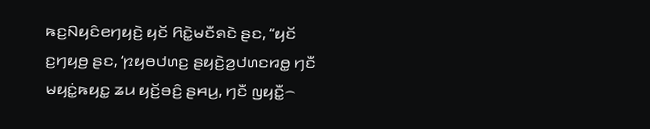ꤒꤢ꤬ꤡꤟꤢꤨꤕꤚꤟꤢꤧ꤬ ꤟꤢꤩ ꤖꤢꤧ꤭ꤗꤢꤪꤎꤢꤧ ꤔꤢ, “ꤟꤢꤩ ꤢ꤬ꤚꤟꤥ꤬ ꤔꤢ, ‘ꤐꤟꤥꤓꤛꤢ꤬ ꤔꤟꤢꤧ꤬ꤤ꤬ꤓꤛꤢꤙꤥ꤭ ꤚꤢꤪ ꤗꤟꤢꤦ꤭ꤒꤟꤢ꤭ ꤘꤣ ꤟꤢꤩ꤬ꤋꤢꤨ꤬ ꤔꤌꤣ꤬, ꤚꤢꤪ ꤜꤟꤢꤪ꤭꤮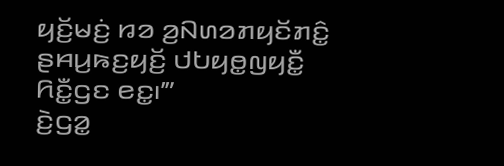ꤟꤢꤩ꤬ꤗꤢꤦ꤬ ꤙꤤ ꤤ꤬ꤡꤛꤤꤊꤟꤢꤩꤊꤢꤨ꤭ ꤔꤌꤣ꤬ꤒꤢ꤬ꤟꤢꤩ꤬ ꤓꤝꤟꤥ꤭ꤜꤟꤢꤪ꤭ ꤖꤢꤪ꤭ꤞꤢ ꤕꤢ꤭꤯’”
ꤢꤧ꤬ꤞꤤ꤭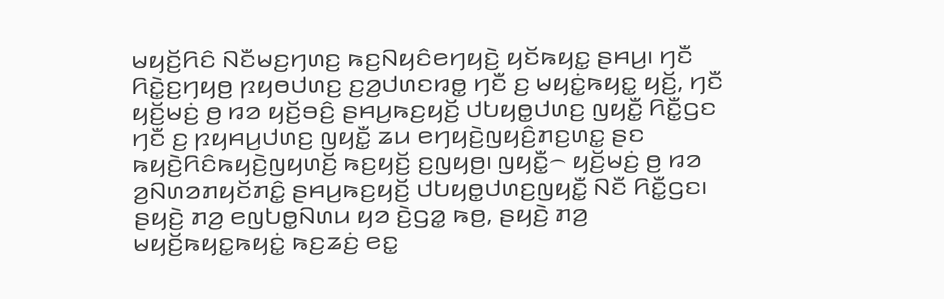ꤗꤟꤢꤩ꤬ꤖꤢꤨ ꤡꤢꤪꤗꤢ꤬ꤚꤛꤢ꤬ ꤒꤢ꤬ꤡꤟꤢꤨꤕꤚꤟꤢꤧ꤬ ꤟꤢꤩꤒꤟꤢ꤭ ꤔꤌꤣ꤬꤯ ꤚꤢꤪ ꤖꤢꤧ꤭ꤢ꤬ꤚꤟꤥ꤬ ꤐꤟꤥꤓꤛꤢ꤬ ꤢ꤬ꤤ꤬ꤓꤛꤢꤙꤥ꤭ ꤚꤢꤪ ꤢ꤬ ꤗꤟꤢꤦ꤭ꤒꤟꤢ꤭ ꤟꤢꤩ꤬, ꤚꤢꤪ ꤟꤢꤩ꤬ꤗꤢꤦ꤬ ꤥ꤬ ꤙꤤ ꤟꤢꤩ꤬ꤋꤢꤨ꤬ ꤔꤌꤣ꤬ꤒꤢ꤬ꤟꤢꤩ꤬ ꤓꤝꤟꤥ꤭ꤓꤛꤢ꤬ ꤜꤟꤢꤪ꤭ ꤖꤢꤪ꤭ꤞꤢ ꤚꤢꤪ ꤢ꤬ ꤐꤟꤌꤣ꤬ꤓꤛꤢ꤬ ꤜꤟꤢꤪ꤭ ꤘꤣ ꤕꤚꤟꤢꤧ꤬ꤜꤟꤢꤨ꤬ꤊꤢ꤬ꤛꤢ꤭ ꤔꤢ ꤒꤟꤢꤧ꤬ꤖꤢꤨꤒꤟꤢꤧ꤬ꤜꤟꤛꤢꤩ꤬ ꤒꤢ꤬ꤟꤢꤩ꤬ ꤢ꤬ꤜꤟꤥ꤬꤯ ꤜꤟꤢꤪ꤭꤮ ꤟꤢꤩ꤬ꤗꤢꤦ꤬ ꤥ꤬ ꤙꤤ ꤤ꤬ꤡꤛꤤꤊꤟꤢꤩꤊꤢꤨ꤭ ꤔꤌꤣ꤬ꤒꤢ꤬ꤟꤢꤩ꤬ ꤓꤝꤟꤥ꤭ꤓꤛꤢ꤬ꤜꤟꤢꤪ꤭ ꤡꤢꤪ ꤖꤢꤪ꤭ꤞꤢ꤯
ꤔꤟꤢꤧ꤬ ꤊꤤ꤬ ꤕꤜꤝꤥ꤭ꤡꤛꤣ ꤟꤤ ꤢꤧ꤬ꤞꤤ꤭ ꤒꤥ꤬, ꤔꤟꤢꤧ꤬ ꤊꤤ꤬ ꤗꤟꤢꤩ꤬ꤒꤟꤢ꤭ꤒꤟꤢꤦ꤭ ꤒꤢ꤬ꤘꤢꤦ꤬ ꤕꤢ꤭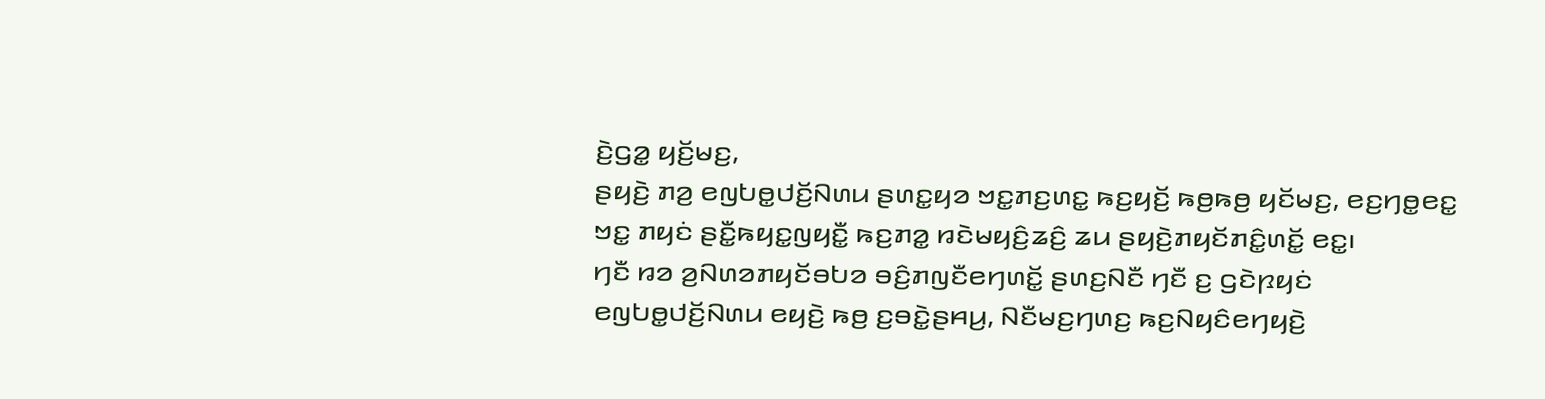ꤢꤧ꤬ꤞꤤ꤭ ꤟꤢꤩ꤬ꤗꤢ꤬,
ꤔꤟꤢꤧ꤬ ꤊꤤ꤬ ꤕꤜꤝꤥ꤭ꤓꤢꤩ꤬ꤡꤛꤣ ꤔꤛꤢ꤭ꤟꤤ ꤠꤢ꤭ꤊꤢ꤬ꤛꤢ꤭ ꤒꤢ꤬ꤟꤢꤩ꤬ ꤒꤥ꤬ꤒꤥ꤬ ꤟꤢꤩꤗꤢ꤬, ꤕꤢ꤬ꤚꤥ꤭ꤕꤢ꤭ ꤠꤢ꤭ ꤊꤟꤢꤦ ꤔꤢꤪ꤭ꤒꤟꤢ꤭ꤜꤟꤢꤪ꤭ ꤒꤢ꤬ꤊꤤ꤭ ꤙꤢꤧꤗꤟꤢꤨ꤬ꤘꤢꤨ꤬ ꤘꤣ ꤔꤟꤢꤧ꤬ꤊꤟꤢꤩꤊꤢꤨ꤭ꤛꤢꤩ꤭ ꤕꤢ꤭꤯
ꤚꤢꤪ ꤙꤤ ꤤ꤬ꤡꤛꤤꤊꤟꤢꤩꤋꤝꤤ ꤋꤢꤨ꤬ꤊꤜꤢꤪꤕꤚꤛꤢꤩ꤭ ꤔꤛꤢ꤬ꤡꤢꤪ ꤚꤢꤪ ꤢ꤬ ꤞꤢꤧꤐꤟꤢꤦ ꤕꤜꤝꤥ꤭ꤓꤢꤩ꤬ꤡꤛꤣ ꤕꤟꤢꤧ꤬ ꤒꤥ꤬ ꤢ꤬ꤋꤢꤧ꤭ꤔꤌꤣ꤬, ꤡꤢꤪꤗꤢ꤬ꤚꤛꤢ꤬ ꤒꤢ꤬ꤡꤟꤢꤨꤕꤚꤟꤢꤧ꤬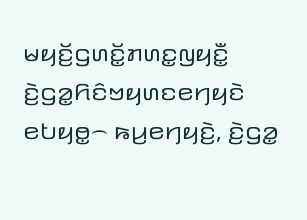ꤗꤟꤢꤩ꤬ꤞꤛꤢꤩ꤭ꤊꤛꤢ꤭ꤜꤟꤢꤪ꤭ ꤢꤧ꤬ꤞꤤ꤭ꤖꤢꤨꤠꤟꤛꤢꤕꤚꤟꤢꤧ ꤕꤝꤟꤥ꤭꤮ ꤒꤣ꤬ꤕꤚꤟꤢꤧ꤬, ꤢꤧ꤬ꤞꤤ꤭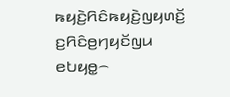ꤒꤟꤢꤧ꤬ꤖꤢꤨꤒꤟꤢꤧ꤬ꤜꤟꤛꤢꤩ꤬ ꤢ꤬ꤖꤢꤨꤥ꤬ꤚꤟꤢꤩꤜꤣ ꤕꤝꤟꤥ꤭꤮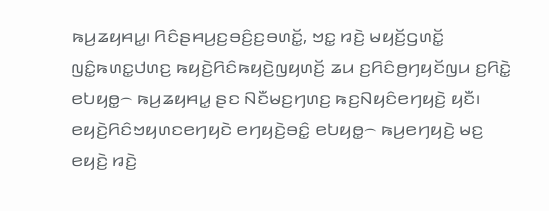ꤒꤣ꤬ꤘꤟꤌꤣ꤭꤯ ꤖꤢꤨꤔꤌꤣ꤬ꤢ꤬ꤋꤢꤨ꤬ꤢ꤬ꤋꤛꤢꤩ꤭, ꤠꤢ꤭ ꤙꤢꤧ꤬ ꤗꤟꤢꤩ꤬ꤞꤛꤢꤩ꤭ ꤜꤢꤨ꤭ꤒꤛꤢ꤭ꤓꤛꤢ꤬ ꤒꤟꤢꤧ꤬ꤖꤢꤨꤒꤟꤢꤧ꤬ꤜꤟꤛꤢꤩ꤬ ꤘꤣ ꤢ꤬ꤖꤢꤨꤥ꤬ꤚꤟꤢꤩꤜꤣ ꤢ꤬ꤖꤢꤧ꤭ ꤕꤝꤟꤥ꤭꤮ ꤒꤣ꤬ꤘꤟꤌꤣ꤭ ꤔꤢ ꤡꤢꤪꤗꤢ꤬ꤚꤛꤢ꤬ ꤒꤢ꤬ꤡꤟꤢꤨꤕꤚꤟꤢꤧ꤬ ꤟꤢꤪ꤯ ꤕꤟꤢꤧ꤬ꤖꤢꤨꤠꤟꤛꤢꤕꤚꤟꤢꤧ ꤕꤚꤟꤢꤧ꤬ꤋꤢꤨ꤭ ꤕꤝꤟꤥ꤭꤮ ꤒꤣ꤬ꤕꤚꤟꤢꤧ꤬ ꤗꤢ꤬ ꤕꤟꤢꤧ꤬ ꤙꤢꤧ꤬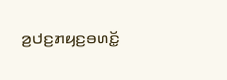ꤤ꤬ꤓꤢ꤬ꤊꤟꤢ꤬ꤋꤛꤢꤩ꤭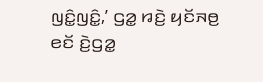ꤜꤢꤨ꤭ꤜꤢꤨ꤭,’ ꤞꤤ꤭ ꤙꤢꤧ꤬ ꤟꤢꤩꤏꤥ꤬ ꤕꤢꤩ ꤢꤧ꤬ꤞꤤ꤭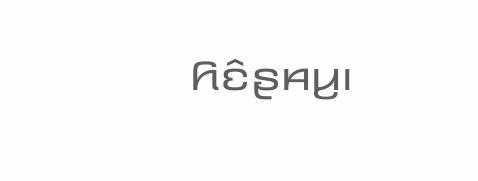ꤖꤢꤨꤔꤌꤣ꤬꤯